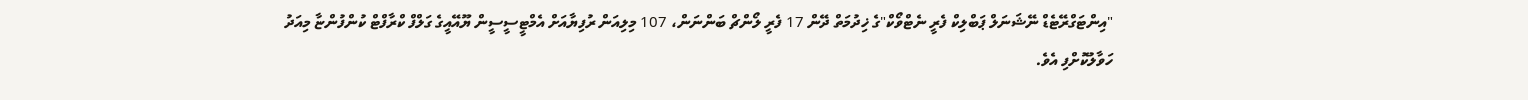"އިންޓަގްރޭޓެޑް ނޭޝަނަލް ޕަބްލިކް ފެރީ ނެޓްވޯކް"ގެ ޚިދުމަތް ދޭން 17 ފެރީ ލޯންޗް ބަންނަން، 107 މިލިއަން ރުފިޔާއަށް އެމްޓީސީސީން ޔޫއޭއީގެ ގަލްފް ކްރާފްޓް ކުންފުންޏާ މިއަދު ހަވާލުކޮށްފި އެވެ.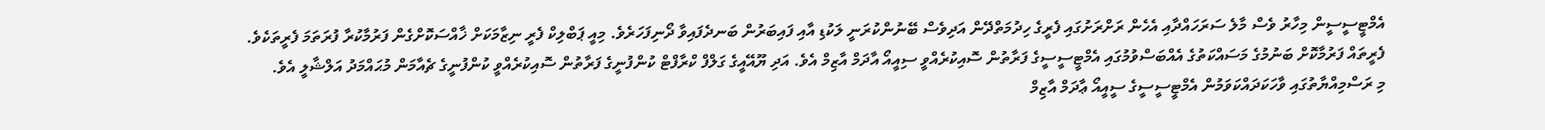އެމްޓީސީސީން މިހާރު ވެސް މާލެ ސަރަހައްދާއި އެހެން ރަށްރަށުގައި ފެރީގެ ހިދުމަތްދޭން އަދިވެސް ބޭނުންކުރަނީ ލަކުޑި އާއި ފައިބަރުން ބަނދެފައިވާ ދޯނިފަހަރެވެ. މިއީ ޕަބްލިކް ފެރީ ނިޒާމަކަށް ޚާއްސަކޮށްގެން ފަރުމާކުރާ ފުރަތަމަ ފެރީތަކެވެ.
ފެރީތައް ފަރުމާކޮށް ބަނުމުގެ މަސައްކަތުގެ އެއްބަސްވުމުގައި އެމްޓީސީސީގެ ފަރާތުން ސޮއިކުރެއްވީ ސިއީއޯ އާދަމް އާޒިމް އެވެ. އަދި ޔޫއޭއީގެ ގަލްފް ކްރާފްޓް ކުންފުނީގެ ފަރާތުން ސޮއިކުރެއްވީ ކުންފުނީގެ ޗެއާމަން މުޙައްމަދު އަލްޝާލީ އެވެ.
މި ރަސްމިއްޔާތުގައި ވާހަކަދައްކަވަމުން އެމްޓީސީސީގެ ސީއީއޯ ޢާދަމް އާޒިމް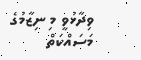ވިދާޅުވީ މި ނިޒާމުގެ މަސައްކަތް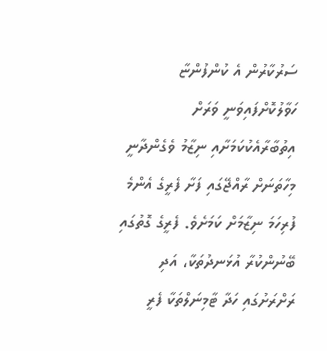ސަރުކާރުން އެ ކުންފުންޏާ ހަވާލުކޮށްފައިވަނީ ވަރަށް އިތުބާރާއެކުކަމަށާއި ނިޒާމު ވެގެންދާނީ މިހާތަނަށް ރާއްޖޭގައި ފަށާ ފެރީގެ އެންމެ ފުރިހަމަ ނިޒާމަށް ކަމަށެވެ. ފެރީގެ ގޮތުގައި ބޭނުންކުރާ އުޅަނދުތަކާ، އަދި ރަށްރަށުގައި ހަދާ ޓާމިނަލްތަކާ ފެރީ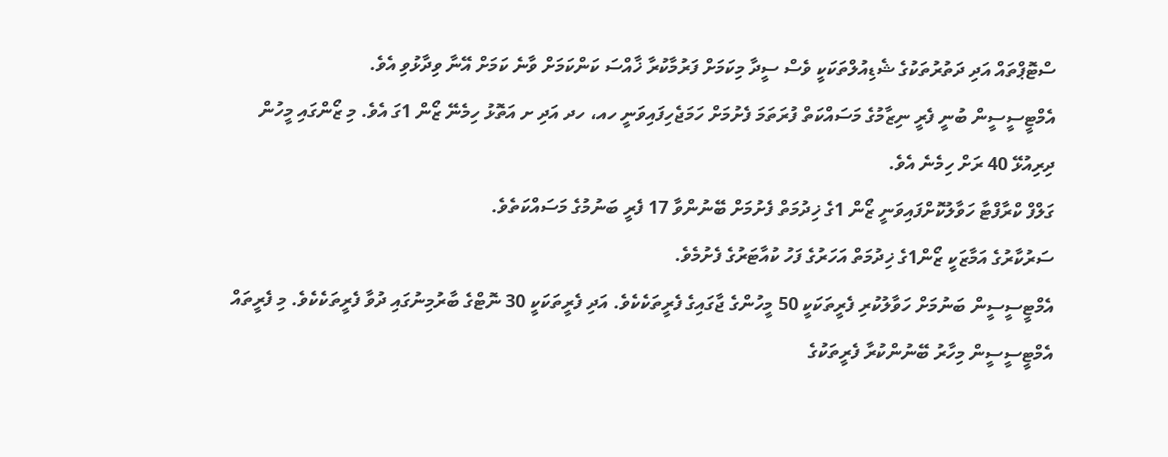ސްޓޮޕްތައް އަދި ދަތުރުތަކުގެ ޝެޑިއުލްތަކަކީ ވެސް ސީދާ މިކަމަށް ފަރުމާކުރާ ޚާއްސަ ކަންކަމަށް ވާނެ ކަމަށް އޭނާ ވިދާޅުވި އެވެ.
އެމްޓީސީސީން ބުނީ ފެރީ ނިޒާމުގެ މަސައްކަތް ފުރަތަމަ ފެށުމަށް ހަމަޖެހިފައިވަނީ ހއ، ހދ އަދި ށ އަތޮޅު ހިމެނޭ ޒޯން 1ގަ އެވެ. މި ޒޯންގައި މީހުން ދިރިއުޅޭ 40 ރަށް ހިމެނެ އެވެ.
ގަލްފް ކްރާފްޓާ ހަވާލުކޮށްފައިވަނީ ޒޯން 1ގެ ޚިދުމަތް ފެށުމަށް ބޭނުންވާ 17 ފެރީ ބަނުމުގެ މަސައްކަތެވެ.
ސަރުކާރުގެ އަމާޒަކީ ޒޯން1ގެ ޚިދުމަތް އަހަރުގެ ފަހު ކުއާޓަރުގެ ފެށުމެވެ.
އެމްޓީސީސީން ބަނުމަށް ހަވާލުކުރި ފެރީތަކަކީ 50 މީހުންގެ ޖާގައިގެ ފެރީތަކެކެވެ. އަދި ފެރީތަކަކީ 30 ނޮޓްގެ ބާރުމިނުގައި ދުވާ ފެރީތަކެކެވެ. މި ފެރީތައް އެމްޓީސީސީން މިހާރު ބޭނުންކުރާ ފެރީތަކުގެ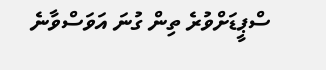ސްޕީޑަށްވުރެ ތިން ގުނަ އަވަސްވާނެ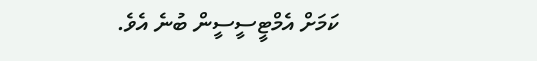ކަމަށް އެމްޓީސީސީން ބުނެ އެވެ.